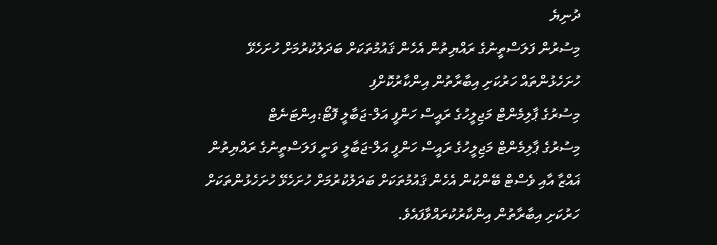ދުނިޔެ
މިސުރުން ފަލަސްތީނުގެ ރައްޔިތުން އެހެން ޤައުމުތަކަށް ބަދަލުކުރުމަށް ހުށަހެޅޭ ހުށަހެޅުންތައް ހަރުކަށި އިބާރާތުން އިންކާރުކޮށްފި
މިސުރުގެ ޕާލިމެންޓް މަޖިލީހުގެ ރައީސް ހަންފީ އަލް-ޖަބާލީ ފޮޓޯ:އިންޓަނެޓް
މިސުރުގެ ޕާލިމެންޓް މަޖިލީހުގެ ރައީސް ހަންފީ އަލް-ޖަބާލީ ވަނީ ފަލަސްތީނުގެ ރައްޔިތުން ޣައްޒާ އާއި ވެސްޓް ބޭންކުން އެހެން ޤައުމުތަކަށް ބަދަލުކުރުމަށް ހުށަހެޅޭ ހުށަހެޅުންތަކަށް ހަރުކަށި އިބާރާތުން އިންކާރުކުރައްވާފައެވެ.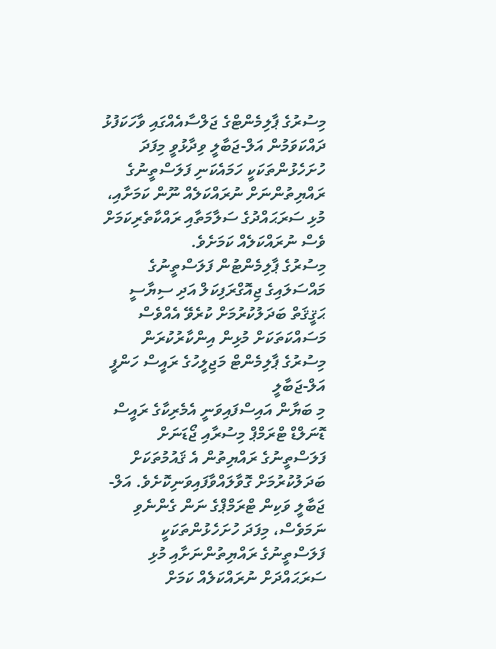މިސުރުގެ ޕާލިމެންޓްގެ ޖަލްސާއެއްގައި ވާހަކަފުޅު ދައްކަވަމުން އަލް-ޖަބާލީ ވިދާޅުވީ މިފަދަ ހުށަހެޅުންތަކަކީ ހަމައެކަނި ފަލަސްތީނުގެ ރައްޔިތުންނަށް ނުރައްކަލެއް ނޫން ކަމަށާއި، މުޅި ސަރަޙައްދުގެ ސަލާމަތާއި ރައްކާތެރިކަމަށް ވެސް ނުރައްކަލެއް ކަމަށެވެ.
މިސުރުގެ ޕާލިމެންޓުން ފަލަސްތީނުގެ މައްސަލައިގެ ޖިއޮގްރަފިކަލް އަދި ސިޔާސީ ޙަޤީޤަތް ބަދަލުކުރުމަށް ކުރެވޭ އެއްވެސް މަސައްކަތަކަށް މުޅިން އިންކާރުކުރަން
މިސުރުގެ ޕާލިމެންޓް މަޖިލީހުގެ ރައީސް ހަންފީ އަލް-ޖަބާލީ
މި ބަޔާން އައިސްފައިވަނީ އެމެރިކާގެ ރައީސް ޑޮނަލްޑް ޓްރަމްޕް މިސުރާއި ޖޯޑަނަށް ފަލަސްތީނުގެ ރައްޔިތުން އެ ޤައުމުތަކަށް ބަދަލުކުރުމަށް ގޮވާލައްވާފައިވަނިކޮށެވެ. އަލް-ޖަބާލީ ވަކިން ޓްރަމްޕްގެ ނަން ގެންނެވި ނަމަވެސް، މިފަދަ ހުށަހެޅުންތަކަކީ ފަލަސްތީނުގެ ރައްޔިތުންނަށާއި މުޅި ސަރަޙައްދަށް ނުރައްކަލެއް ކަމަށް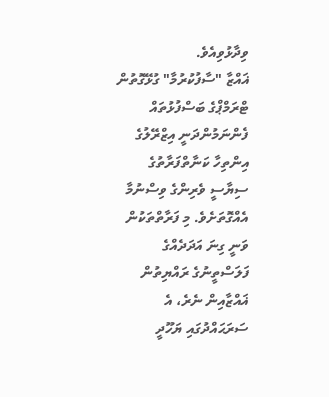ވިދާޅުވިއެވެ.
ޣައްޒާ "ސާފުކުރުމާ" ގުޅޭގޮތުން ޓްރަމްޕްގެ ބަސްފުޅުތައް ފެންނަމުންދަނީ އިޒްރޭލުގެ އިންތިހާ ކަނާތްފަރާތުގެ ސިޔާސީ ވެރިންގެ ވިސްނުމާ އެއްގޮތަށެވެ. މި ފަރާތްތަކުން ވަނީ ގިނަ އަދަދެއްގެ ފަލަސްތީނުގެ ރައްޔިތުން ޣައްޒާއިން ނެރެ، އެ ސަރަޙައްދުގައި ޔަހޫދީ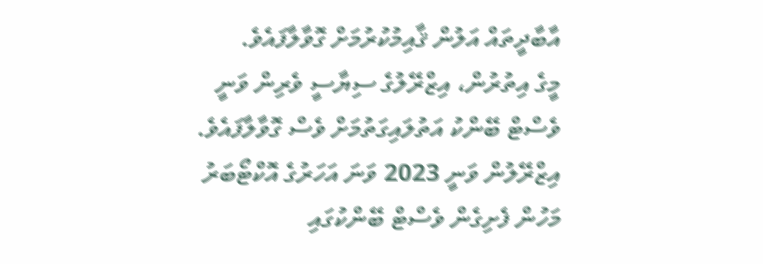އާބާދީތައް އަލުން ޤާއިމުކުރުމަށް ގޮވާލާފައެވެ.
މީގެ އިތުރުން، އިޒްރޭލުގެ ސިޔާސީ ވެރިން ވަނީ ވެސްޓް ބޭންކު އަތުލައިގަތުމަށް ވެސް ގޮވާލާފައެވެ. އިޒްރޭލުން ވަނީ 2023 ވަނަ އަހަރުގެ އޮކްޓޯބަރު މަހުން ފެށިގެން ވެސްޓް ބޭންކުގައި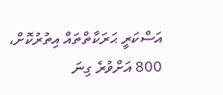އަސްކަރީ ޙަރަކާތްތައް އިތުރުކޮށް، 800 އަށްވުރެ ގިނަ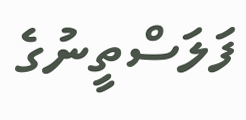ފަލަސްތީނުގެ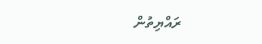ރައްޔިތުން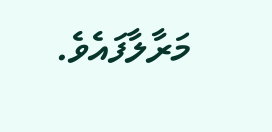މަރާލާފައެވެ.